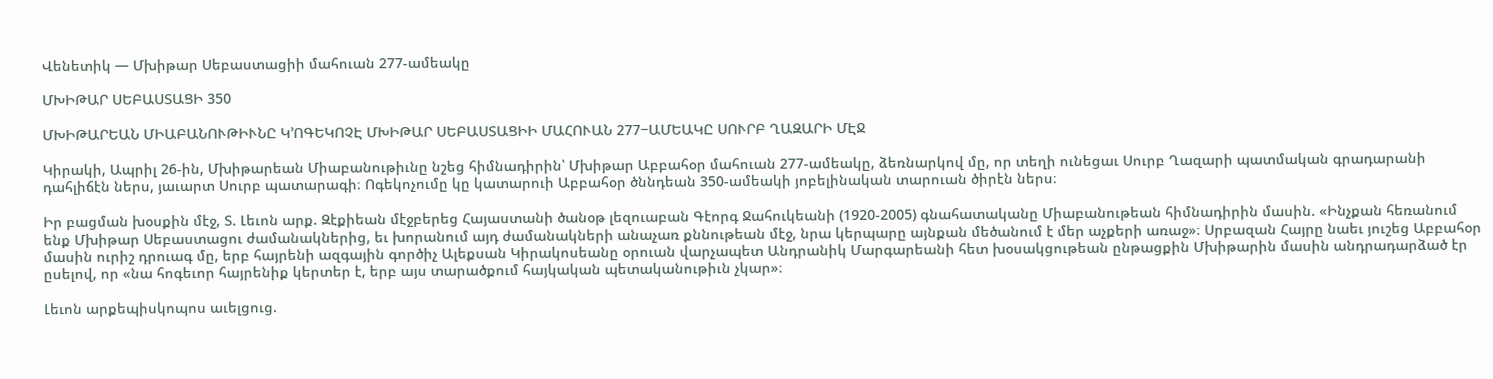Վենետիկ — Մխիթար Սեբաստացիի մահուան 277-ամեակը

ՄԽԻԹԱՐ ՍԵԲԱՍՏԱՑԻ 350

ՄԽԻԹԱՐԵԱՆ ՄԻԱԲԱՆՈՒԹԻՒՆԸ Կ՚ՈԳԵԿՈՉԷ ՄԽԻԹԱՐ ՍԵԲԱՍՏԱՑԻԻ ՄԱՀՈՒԱՆ 277−ԱՄԵԱԿԸ ՍՈՒՐԲ ՂԱԶԱՐԻ ՄԷՋ

Կիրակի, Ապրիլ 26-ին, Մխիթարեան Միաբանութիւնը նշեց հիմնադիրին՝ Մխիթար Աբբահօր մահուան 277-ամեակը, ձեռնարկով մը, որ տեղի ունեցաւ Սուրբ Ղազարի պատմական գրադարանի դահլիճէն ներս, յաւարտ Սուրբ պատարագի։ Ոգեկոչումը կը կատարուի Աբբահօր ծննդեան 350-ամեակի յոբելինական տարուան ծիրէն ներս։

Իր բացման խօսքին մէջ, Տ. Լեւոն արք. Զէքիեան մէջբերեց Հայաստանի ծանօթ լեզուաբան Գէորգ Ջահուկեանի (1920-2005) գնահատականը Միաբանութեան հիմնադիրին մասին. «Ինչքան հեռանում ենք Մխիթար Սեբաստացու ժամանակներից, եւ խորանում այդ ժամանակների անաչառ քննութեան մէջ, նրա կերպարը այնքան մեծանում է մեր աչքերի առաջ»։ Սրբազան Հայրը նաեւ յուշեց Աբբահօր մասին ուրիշ դրուագ մը, երբ հայրենի ազգային գործիչ Ալեքսան Կիրակոսեանը օրուան վարչապետ Անդրանիկ Մարգարեանի հետ խօսակցութեան ընթացքին Մխիթարին մասին անդրադարձած էր ըսելով, որ «նա հոգեւոր հայրենիք կերտեր է, երբ այս տարածքում հայկական պետականութիւն չկար»։

Լեւոն արքեպիսկոպոս աւելցուց.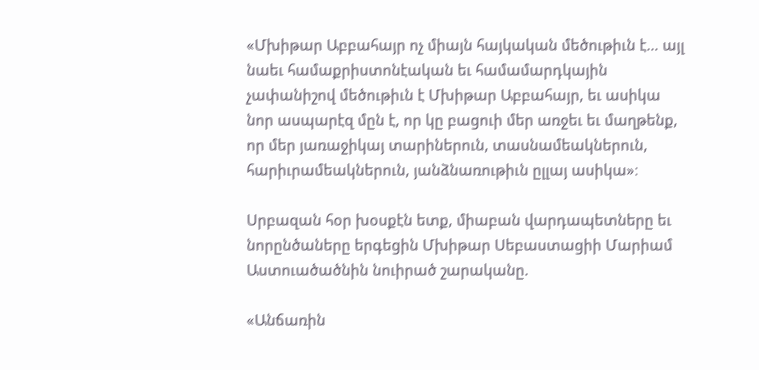«Մխիթար Աբբահայր ոչ միայն հայկական մեծութիւն է… այլ նաեւ համաքրիստոնէական եւ համամարդկային չափանիշով մեծութիւն է Մխիթար Աբբահայր, եւ ասիկա նոր ասպարէզ մըն է, որ կը բացուի մեր առջեւ եւ մաղթենք, որ մեր յառաջիկայ տարիներուն, տասնամեակներուն, հարիւրամեակներուն, յանձնառութիւն ըլլայ ասիկա»։

Սրբազան հօր խօսքէն ետք, միաբան վարդապետները եւ նորընծաները երգեցին Մխիթար Սեբաստացիի Մարիամ Աստուածածնին նուիրած շարականը.

«Անճառին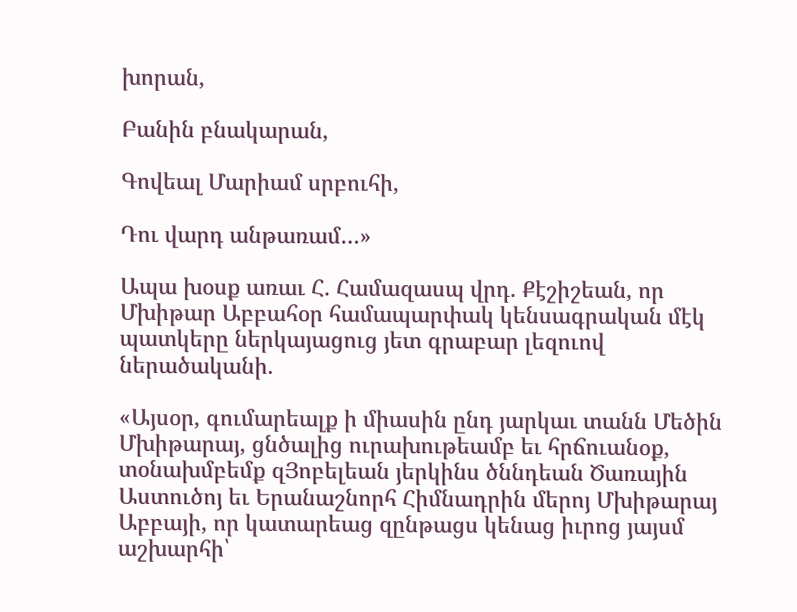խորան,

Բանին բնակարան,

Գովեալ Մարիամ սրբուհի,

Դու վարդ անթառամ…»

Ապա խօսք առաւ Հ. Համազասպ վրդ. Քէշիշեան, որ Մխիթար Աբբահօր համապարփակ կենսագրական մէկ պատկերը ներկայացուց յետ գրաբար լեզուով ներածականի.

«Այսօր, գումարեալք ի միասին ընդ յարկաւ տանն Մեծին Մխիթարայ, ցնծալից ուրախութեամբ եւ հրճուանօք, տօնախմբեմք զՅոբելեան յերկինս ծննդեան Ծառային Աստուծոյ եւ Երանաշնորհ Հիմնադրին մերոյ Մխիթարայ Աբբայի, որ կատարեաց զընթացս կենաց իւրոց յայսմ աշխարհի՝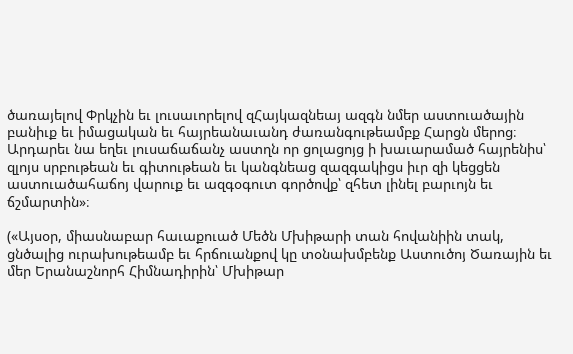ծառայելով Փրկչին եւ լուսաւորելով զՀայկազնեայ ազգն նմեր աստուածային բանիւք եւ իմացական եւ հայրեանաւանդ ժառանգութեամբք Հարցն մերոց։ Արդարեւ նա եղեւ լուսաճաճանչ աստղն որ ցոլացոյց ի խաւարամած հայրենիս՝ զլոյս սրբութեան եւ գիտութեան եւ կանգնեաց զազգակիցս իւր զի կեցցեն աստուածահաճոյ վարուք եւ ազգօգուտ գործովք՝ զհետ լինել բարւոյն եւ ճշմարտին»։

(«Այսօր, միասնաբար հաւաքուած Մեծն Մխիթարի տան հովանիին տակ, ցնծալից ուրախութեամբ եւ հրճուանքով կը տօնախմբենք Աստուծոյ Ծառային եւ մեր Երանաշնորհ Հիմնադիրին՝ Մխիթար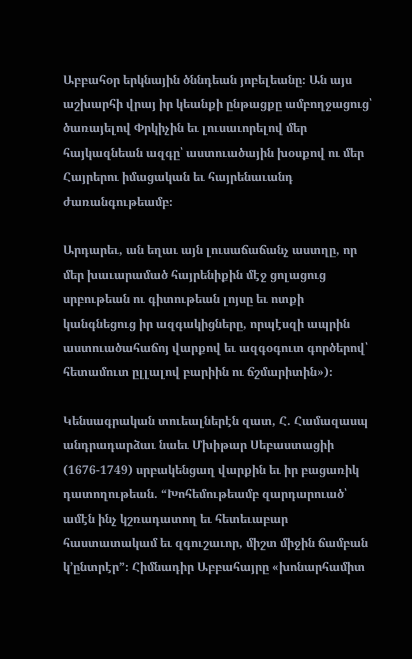Աբբահօր երկնային ծննդեան յոբելեանը։ Ան այս աշխարհի վրայ իր կեանքի ընթացքը ամբողջացուց՝ ծառայելով Փրկիչին եւ լուսաւորելով մեր հայկազնեան ազգը՝ աստուածային խօսքով ու մեր Հայրերու իմացական եւ հայրենաւանդ ժառանգութեամբ։

Արդարեւ, ան եղաւ այն լուսաճաճանչ աստղը, որ մեր խաւարամած հայրենիքին մէջ ցոլացուց սրբութեան ու գիտութեան լոյսը եւ ոտքի կանգնեցուց իր ազգակիցները, որպէսզի ապրին աստուածահաճոյ վարքով եւ ազգօգուտ գործերով՝ հետամուտ ըլլալով բարիին ու ճշմարիտին»)։

Կենսագրական տուեալներէն զատ, Հ. Համազասպ անդրադարձաւ նաեւ Մխիթար Սեբաստացիի (1676-1749) սրբակենցաղ վարքին եւ իր բացառիկ դատողութեան. “Խոհեմութեամբ զարդարուած՝ ամէն ինչ կշռադատող եւ հետեւաբար հաստատակամ եւ զգուշաւոր, միշտ միջին ճամբան կ՚ընտրէր”։ Հիմնադիր Աբբահայրը «խոնարհամիտ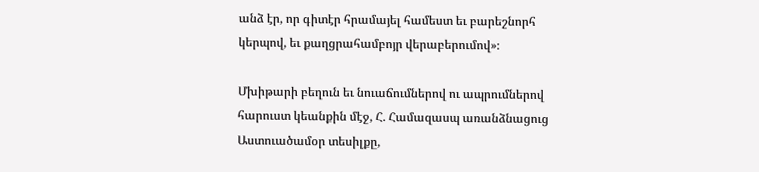անձ էր, որ գիտէր հրամայել համեստ եւ բարեշնորհ կերպով, եւ քաղցրահամբոյր վերաբերումով»։

Մխիթարի բեղուն եւ նուաճումներով ու ապրումներով հարուստ կեանքին մէջ, Հ. Համազասպ առանձնացուց Աստուածամօր տեսիլքը,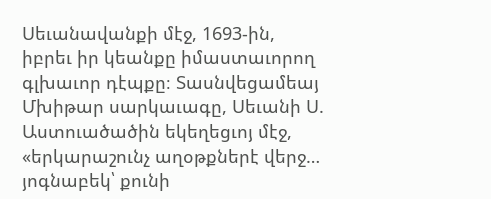Սեւանավանքի մէջ, 1693-ին, իբրեւ իր կեանքը իմաստաւորող գլխաւոր դէպքը։ Տասնվեցամեայ Մխիթար սարկաւագը, Սեւանի Ս. Աստուածածին եկեղեցւոյ մէջ, «երկարաշունչ աղօթքներէ վերջ… յոգնաբեկ՝ քունի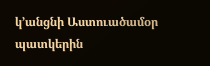կ՚անցնի Աստուածամօր պատկերին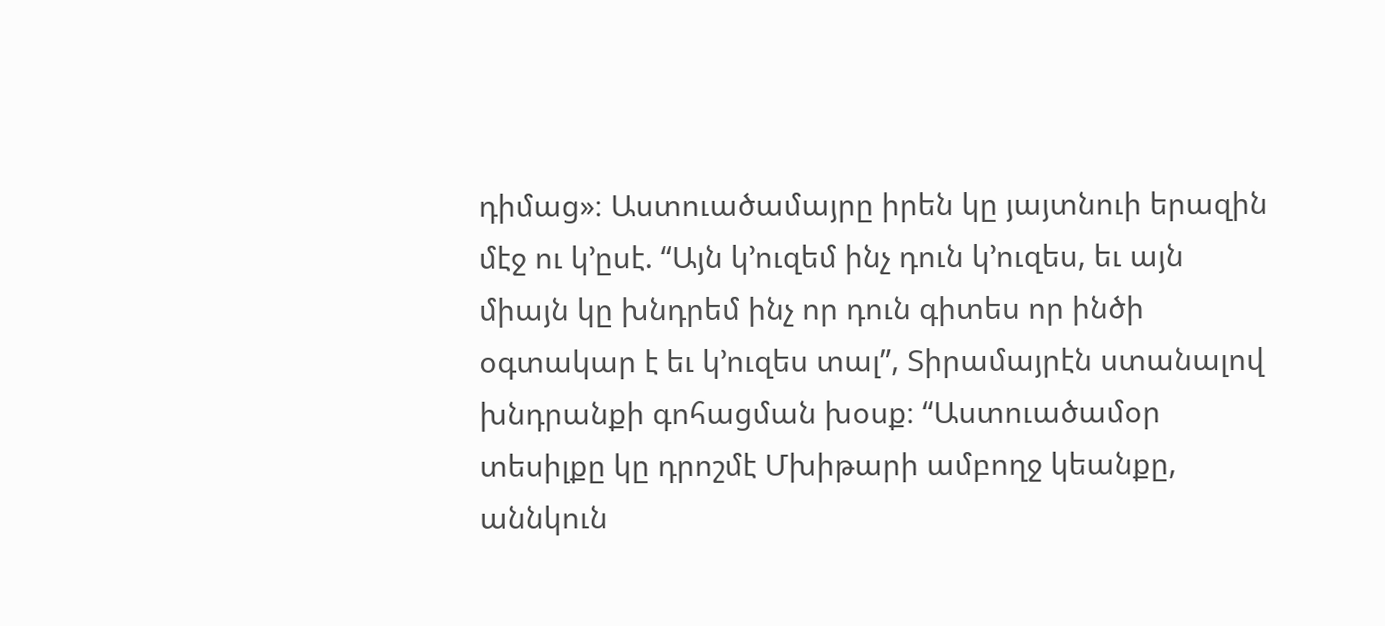դիմաց»։ Աստուածամայրը իրեն կը յայտնուի երազին մէջ ու կ՚ըսէ. “Այն կ՚ուզեմ ինչ դուն կ՚ուզես, եւ այն միայն կը խնդրեմ ինչ որ դուն գիտես որ ինծի օգտակար է եւ կ՚ուզես տալ”, Տիրամայրէն ստանալով խնդրանքի գոհացման խօսք։ “Աստուածամօր տեսիլքը կը դրոշմէ Մխիթարի ամբողջ կեանքը, աննկուն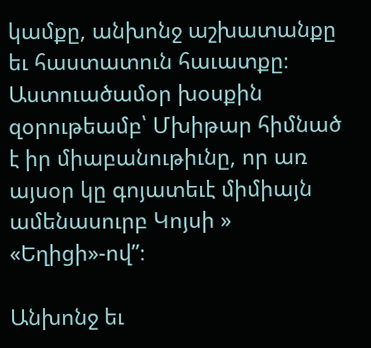կամքը, անխոնջ աշխատանքը եւ հաստատուն հաւատքը։ Աստուածամօր խօսքին զօրութեամբ՝ Մխիթար հիմնած է իր միաբանութիւնը, որ առ այսօր կը գոյատեւէ միմիայն ամենասուրբ Կոյսի » «Եղիցի»-ով”։

Անխոնջ եւ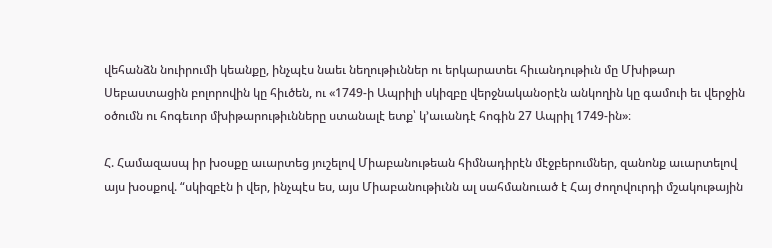վեհանձն նուիրումի կեանքը, ինչպէս նաեւ նեղութիւններ ու երկարատեւ հիւանդութիւն մը Մխիթար Սեբաստացին բոլորովին կը հիւծեն, ու «1749-ի Ապրիլի սկիզբը վերջնականօրէն անկողին կը գամուի եւ վերջին օծումն ու հոգեւոր մխիթարութիւնները ստանալէ ետք՝ կ՚աւանդէ հոգին 27 Ապրիլ 1749-ին»։

Հ. Համազասպ իր խօսքը աւարտեց յուշելով Միաբանութեան հիմնադիրէն մէջբերումներ, զանոնք աւարտելով այս խօսքով. “սկիզբէն ի վեր, ինչպէս ես, այս Միաբանութիւնն ալ սահմանուած է Հայ ժողովուրդի մշակութային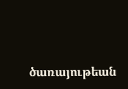ծառայութեան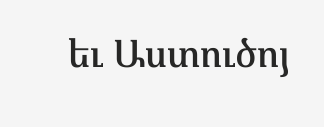եւ Աստուծոյ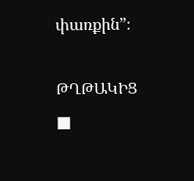փառքին”։

ԹՂԹԱԿԻՑ ■